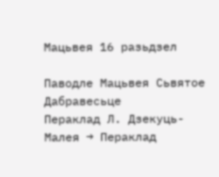Мацьвея 16 разьдзел

Паводле Мацьвея Сьвятое Дабравесьце
Пераклад Л. Дзекуць-Малея → Пераклад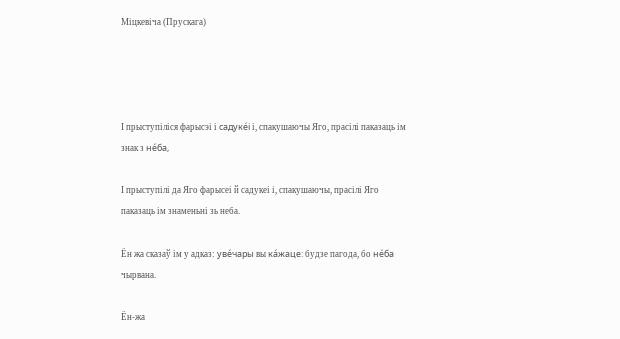Міцкевіча (Прускага)




І прыступіліся фарысэі і садуке́і і, спакушаючы Яго, прасілі паказаць ім знак з не́ба,

І прыступілі да Яго фарысеі й садукеі і, спакушаючы, прасілі Яго паказаць ім знаменьні зь неба.

Ён жа сказаў ім у адказ: уве́чары вы ка́жаце: будзе пагода, бо не́ба чырвана.

Ён-жа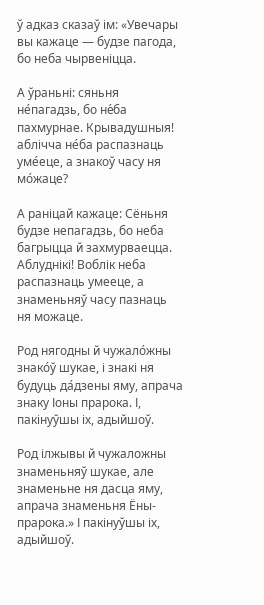ў адказ сказаў ім: «Увечары вы кажаце — будзе пагода, бо неба чырвеніцца.

А ўраньні: сяньня не́пагадзь, бо не́ба пахмурнае. Крывадушныя! аблічча не́ба распазнаць уме́еце, а знакоў часу ня мо́жаце?

А раніцай кажаце: Сёньня будзе непагадзь, бо неба багрыцца й захмурваецца. Аблуднікі! Воблік неба распазнаць умееце, а знаменьняў часу пазнаць ня можаце.

Род нягодны й чужало́жны знако́ў шукае, і знакі ня будуць да́дзены яму, апрача знаку Іоны прарока. І, пакінуўшы іх, адыйшоў.

Род ілжывы й чужаложны знаменьняў шукае, але знаменьне ня дасца яму, апрача знаменьня Ёны-прарока.» І пакінуўшы іх, адыйшоў.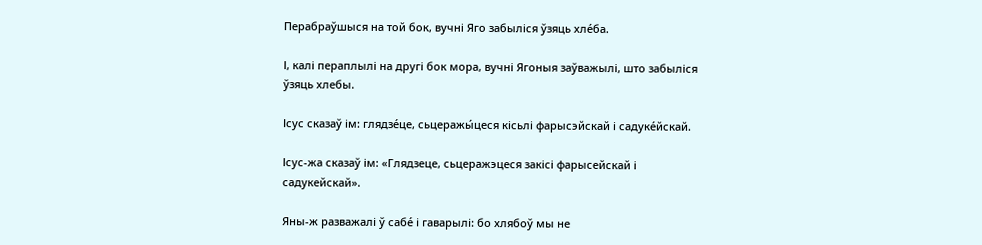Перабраўшыся на той бок, вучні Яго забыліся ўзяць хле́ба.

І, калі пераплылі на другі бок мора, вучні Ягоныя заўважылі, што забыліся ўзяць хлебы.

Ісус сказаў ім: глядзе́це, сьцеражы́цеся кісьлі фарысэйскай і садуке́йскай.

Ісус-жа сказаў ім: «Глядзеце, сьцеражэцеся закісі фарысейскай і садукейскай».

Яны-ж разважалі ў сабе́ і гаварылі: бо хлябоў мы не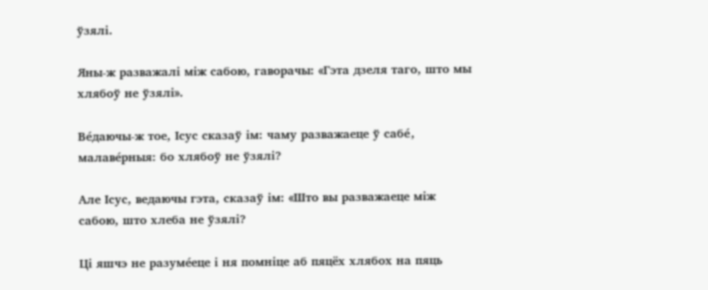ўзялі.

Яны-ж разважалі між сабою, гаворачы: «Гэта дзеля таго, што мы хлябоў не ўзялі».

Ве́даючы-ж тое, Ісус сказаў ім: чаму разважаеце ў сабе́, малаве́рныя: бо хлябоў не ўзялі?

Але Ісус, ведаючы гэта, сказаў ім: «Што вы разважаеце між сабою, што хлеба не ўзялі?

Ці яшчэ не разуме́еце і ня помніце аб пяцёх хлябох на пяць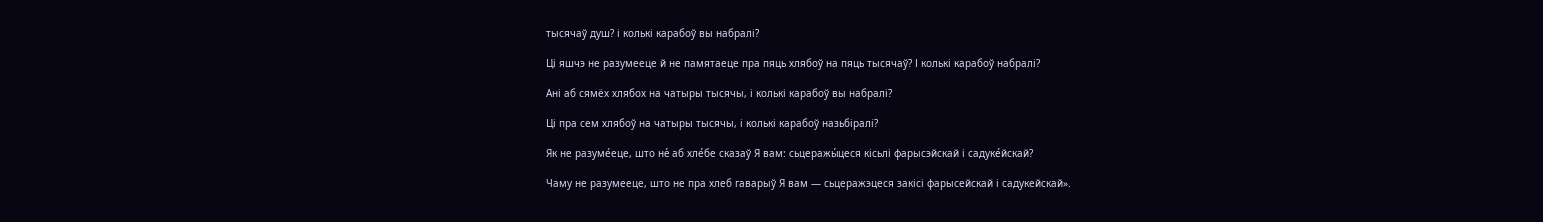тысячаў душ? і колькі карабоў вы набралі?

Ці яшчэ не разумееце й не памятаеце пра пяць хлябоў на пяць тысячаў? І колькі карабоў набралі?

Ані аб сямёх хлябох на чатыры тысячы, і колькі карабоў вы набралі?

Ці пра сем хлябоў на чатыры тысячы, і колькі карабоў назьбіралі?

Як не разуме́еце, што не́ аб хле́бе сказаў Я вам: сьцеражы́цеся кісьлі фарысэйскай і садуке́йскай?

Чаму не разумееце, што не пра хлеб гаварыў Я вам — сьцеражэцеся закісі фарысейскай і садукейскай».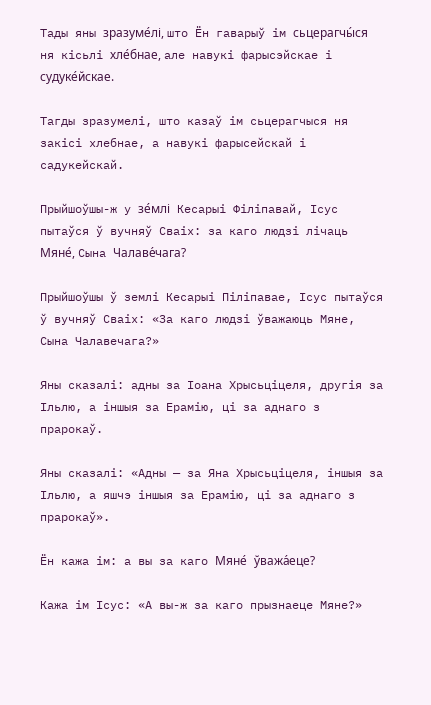Тады яны зразуме́лі, што Ён гаварыў ім сьцерагчы́ся ня кісьлі хле́бнае, але навукі фарысэйскае і судуке́йскае.

Тагды зразумелі, што казаў ім сьцерагчыся ня закісі хлебнае, а навукі фарысейскай і садукейскай.

Прыйшоўшы-ж у зе́млі Кесарыі Філіпавай, Ісус пытаўся ў вучняў Сваіх: за каго людзі лічаць Мяне́, Сына Чалаве́чага?

Прыйшоўшы ў землі Кесарыі Піліпавае, Ісус пытаўся ў вучняў Сваіх: «За каго людзі ўважаюць Мяне, Сына Чалавечага?»

Яны сказалі: адны за Іоана Хрысьціцеля, другія за Ільлю, а іншыя за Ерамію, ці за аднаго з прарокаў.

Яны сказалі: «Адны — за Яна Хрысьціцеля, іншыя за Ільлю, а яшчэ іншыя за Ерамію, ці за аднаго з прарокаў».

Ён кажа ім: а вы за каго Мяне́ ўважа́еце?

Кажа ім Ісус: «А вы-ж за каго прызнаеце Мяне?»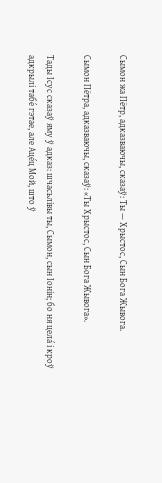Сымон жа Пётр, адказваючы, сказаў: Ты — Хрыстос, Сын Бога Жывога.

Сымон Пётра, адказваючы, сказаў: «Ты Хрыстос, Сын Бога Жывога».

Тады Ісус сказаў яму ў адказ: шчасьлівы ты, Сымон, сын Іонін; бо ня цела́ і кроў адкрылі табе́ гэтае, але Аце́ц Мой, што ў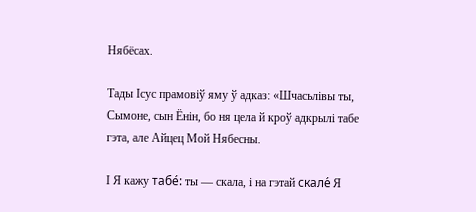Нябёсах.

Тады Ісус прамовіў яму ў адказ: «Шчасьлівы ты, Сымоне, сын Ёнін, бо ня цела й кроў адкрылі табе гэта, але Айцец Мой Нябесны.

І Я кажу табе́: ты — скала, і на гэтай скале́ Я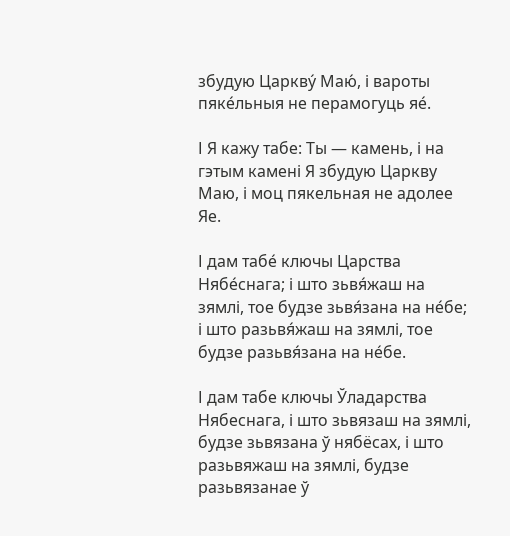збудую Царкву́ Маю́, і вароты пяке́льныя не перамогуць яе́.

І Я кажу табе: Ты — камень, і на гэтым камені Я збудую Царкву Маю, і моц пякельная не адолее Яе.

І дам табе́ ключы Царства Нябе́снага; і што зьвя́жаш на зямлі, тое будзе зьвя́зана на не́бе; і што разьвя́жаш на зямлі, тое будзе разьвя́зана на не́бе.

І дам табе ключы Ўладарства Нябеснага, і што зьвязаш на зямлі, будзе зьвязана ў нябёсах, і што разьвяжаш на зямлі, будзе разьвязанае ў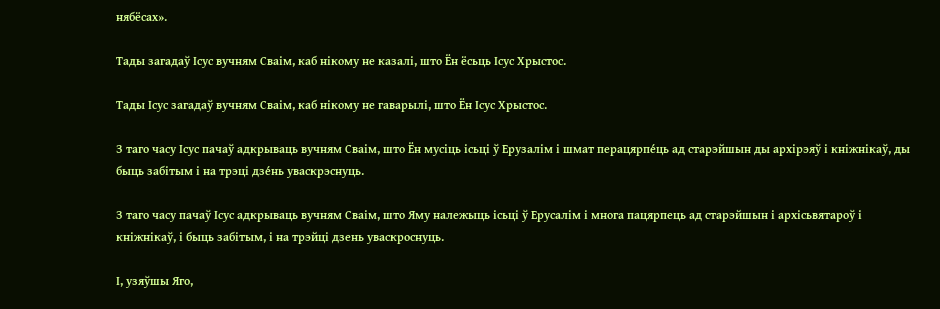нябёсах».

Тады загадаў Ісус вучням Сваім, каб нікому не казалі, што Ён ёсьць Ісус Хрыстос.

Тады Ісус загадаў вучням Сваім, каб нікому не гаварылі, што Ён Ісус Хрыстос.

З таго часу Ісус пачаў адкрываць вучням Сваім, што Ён мусіць ісьці ў Ерузалім і шмат перацярпе́ць ад старэйшын ды архірэяў і кніжнікаў, ды быць забітым і на трэці дзе́нь уваскрэснуць.

З таго часу пачаў Ісус адкрываць вучням Сваім, што Яму належыць ісьці ў Ерусалім і многа пацярпець ад старэйшын і архісьвятароў і кніжнікаў, і быць забітым, і на трэйці дзень уваскроснуць.

І, узяўшы Яго,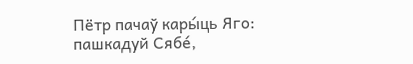Пётр пачаў кары́ць Яго: пашкадуй Сябе́,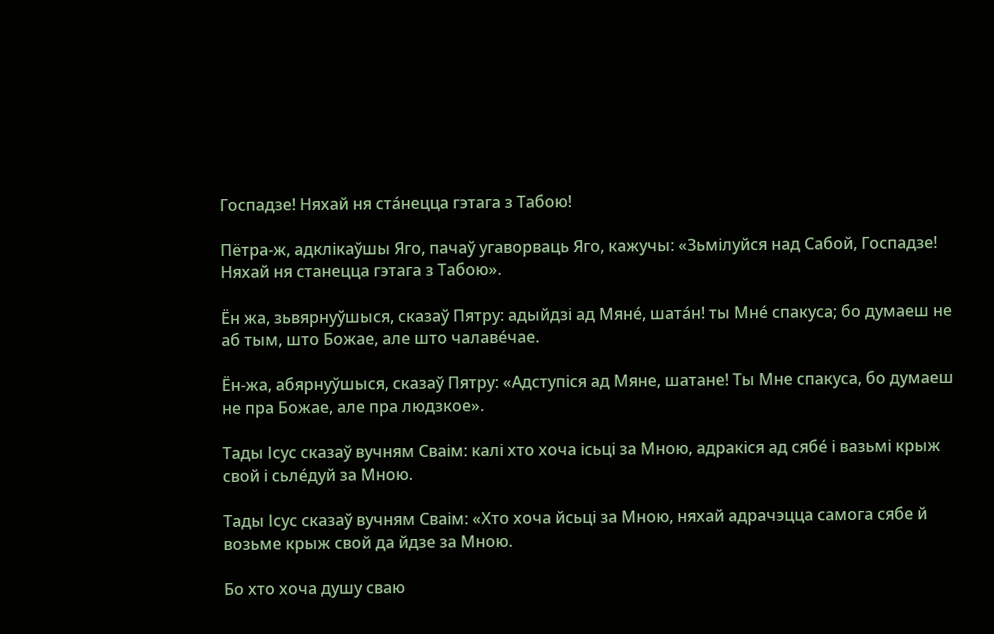Госпадзе! Няхай ня ста́нецца гэтага з Табою!

Пётра-ж, адклікаўшы Яго, пачаў угаворваць Яго, кажучы: «Зьмілуйся над Сабой, Госпадзе! Няхай ня станецца гэтага з Табою».

Ён жа, зьвярнуўшыся, сказаў Пятру: адыйдзі ад Мяне́, шата́н! ты Мне́ спакуса; бо думаеш не аб тым, што Божае, але што чалаве́чае.

Ён-жа, абярнуўшыся, сказаў Пятру: «Адступіся ад Мяне, шатане! Ты Мне спакуса, бо думаеш не пра Божае, але пра людзкое».

Тады Ісус сказаў вучням Сваім: калі хто хоча ісьці за Мною, адракіся ад сябе́ і вазьмі крыж свой і сьле́дуй за Мною.

Тады Ісус сказаў вучням Сваім: «Хто хоча йсьці за Мною, няхай адрачэцца самога сябе й возьме крыж свой да йдзе за Мною.

Бо хто хоча душу сваю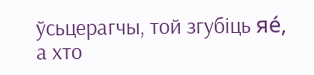ўсьцерагчы, той згубіць яе́, а хто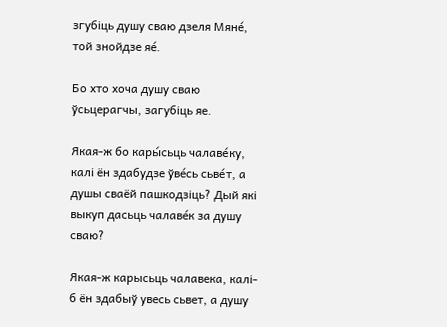згубіць душу сваю дзеля Мяне́, той знойдзе яе́.

Бо хто хоча душу сваю ўсьцерагчы, загубіць яе.

Якая-ж бо кары́сьць чалаве́ку, калі ён здабудзе ўве́сь сьве́т, а душы сваёй пашкодзіць? Дый які выкуп дасьць чалаве́к за душу сваю?

Якая-ж карысьць чалавека, калі-б ён здабыў увесь сьвет, а душу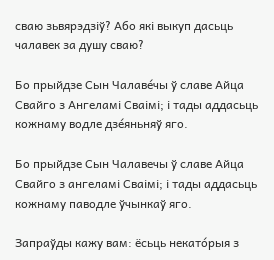сваю зьвярэдзіў? Або які выкуп дасьць чалавек за душу сваю?

Бо прыйдзе Сын Чалаве́чы ў славе Айца Свайго з Ангеламі Сваімі; і тады аддасьць кожнаму водле дзе́яньняў яго.

Бо прыйдзе Сын Чалавечы ў славе Айца Свайго з ангеламі Сваімі; і тады аддасьць кожнаму паводле ўчынкаў яго.

Запраўды кажу вам: ёсьць некато́рыя з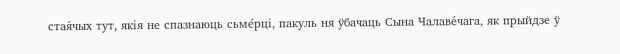стая́чых тут, якія не спазнаюць сьме́рці, пакуль ня ўбачаць Сына Чалаве́чага, як прыйдзе ў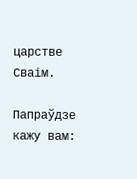царстве Сваім.

Папраўдзе кажу вам: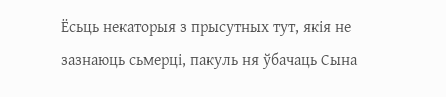Ёсьць некаторыя з прысутных тут, якія не зазнаюць сьмерці, пакуль ня ўбачаць Сына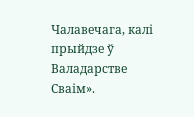Чалавечага, калі прыйдзе ў Валадарстве Сваім».